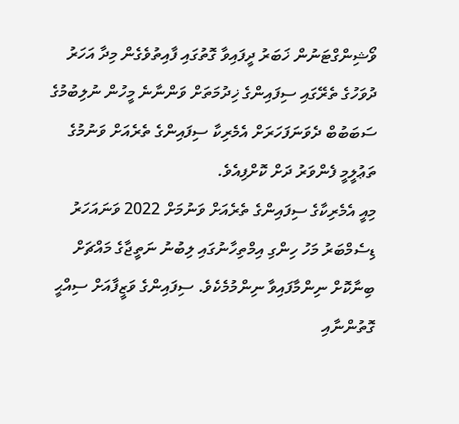ވޯޝިންގްޓަނުން ޚަބަރު ދީފައިވާ ގޮތުގައި ފާއިތުވެގެން މިދާ އަހަރު ދުވަހުގެ ތެރޭގައި ސިފައިންގެ ޚިދުމަތަށް ވަންނާނެ މީހުން ނުލިބުމުގެ ސަބަބުބް ދެވަނަފަހަރަށް އެމެރިކާ ސިފައިންގެ ތެރެއަށް ވަނުމުގެ ތަޢުލީމީ ފެންވަރު ދަށް ކޮށްފިއެވެ.
މިއީ އެމެރިކާގެ ސިފައިންގެ ތެރެއަށް ވަނުމަށް 2022 ވަނައަހަރު ޑިސެމްބަރު މަހު ހިންގި އިމްތިހާނުގައި ލިބުނު ނަތީޖާގެ މައްޗަށް ބިނާކޮށް ނިންމާފައިވާ ނިންމުމެކެވެ. ސިފައިންގެ ވަޒީފާއަށް ސިއްޙީ ގޮތުންނާއި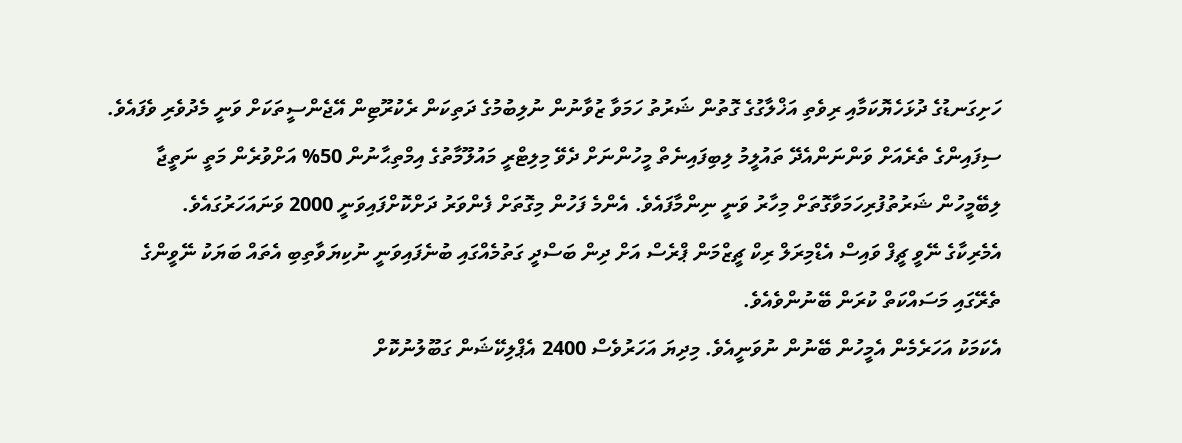ހަށިގަނޑުގެ ދުޅަހެޔޮކަމާއި ރިވެތި އަޚްލާގުގެ ގޮތުން ޝަރުތު ހަމަވާ ޒުވާނުން ނުލިބުމުގެ ދަތިކަން ރެކުރޫޓިން އޭޖެންސީތަކަށް ވަނީ މެދުވެރި ވެފައެވެ.
ސިފައިންގެ ތެރެއަށް ވަންނަންއެދޭ ތައުލީމު ލިބިފައިނެތް މީހުންނަށް ދެވޭ މިލިޓްރީ މައުލޫމާތުގެ އިމްތިޙާނުން 50% އަށްވުރެން މަތީ ނަތީޖާ ލިބޭމީހުން ޝަރުތުފުރިހަމަވާގޮތަށް މިހާރު ވަނީ ނިންމާފައެވެ. އެންމެ ފަހުން މިގޮތަށް ފެންވަރު ދަށްކޮށްފައިވަނީ 2000 ވަނައަހަރުގައެވެ.
އެމެރިކާގެ ނޭވީ ޗީފް ވައިސް އެޑްމިރަލް ރިކް ޗީޒްމަން ޕްރެސް އަށް ދިން ބަސްދީ ގަތުމެއްގައި ބުނެފައިވަނީ ނުކިޔަވާތިބި އެތައް ބަޔަކު ނޭވީންގެ ތެރޭގައި މަސައްކަތް ކުރަން ބޭނުންވެއެވެ.
އެކަމަކު އަހަރެމެން އެމީހުން ބޭނުން ނުވަނީއެވެ. މިދިޔަ އަހަރުވެސް 2400 އެޕްލިކޭޝަން ގަބޫލުނުކޮށް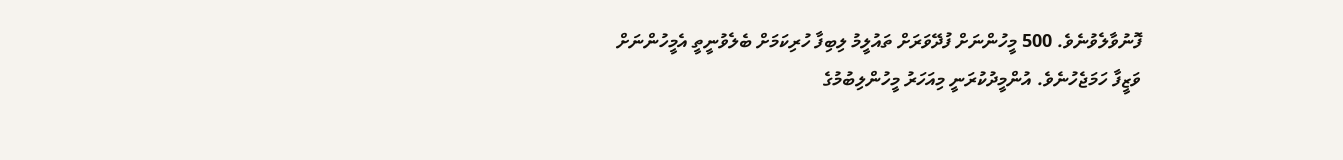ފޮނުވާލެވުނެވެ. 500 މީހުންނަށް ފުދޭވަރަށް ތައުލީމު ލިބިފާ ހުރިކަމަށް ބެލެވުނީތީ އެމީހުންނަށް ވަޒީފާ ހަމަޖެހުނެވެ. އުންމީދުކުރަނީ މިއަހަރު މީހުންލިބުމުގެ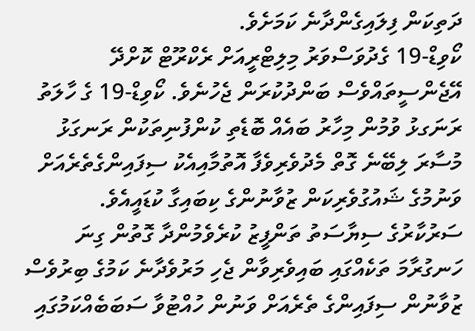ދަތިކަން ފިލައިގެންދާނެ ކަމަށެވެ.
ކޯވިޑް-19 ގެދުވަސްވަރު މިލިޓްރީއަށް ރެކްރޫޓް ކޮށްދޭ އޭޖެންސީތައްވެސް ބަންދުކުރަން ޖެހުނެވެ. ކޯވިޑް-19 ގެ ހާލަތު ރަނަގޅު ވުމުން މިހާރު ބައެއް ބޮޑެތި ކުންފުނިތަކުން ރަނގަޅު މުސާރަ ލިބޭނެ ގޮތް މެދުވެރިވެފާ އޮތުމާއިއެކު ސިފައިންގެތެރެއަށް ވަނުމުގެ ޝައުގުވެރިކަން ޒުވާނުންގެ ކިބައިގާ ކުޑައީއެވެ.
ސަރުކާރުގެ ސިޔާސަތު ތަންފީޒު ކުރެވެމުންދާ ގޮތުން ގިނަ ހަނގުރާމަ ތަކެއްގައި ބައިވެރިވާން ޖެހި މަރުވެދާނެ ކަމުގެ ބިރުވެސް ޒުވާނުން ސިފައިންގެ ތެރެއަށް ވަނުން ހުއްޓުވާ ސަބަބެއްކަމުގައި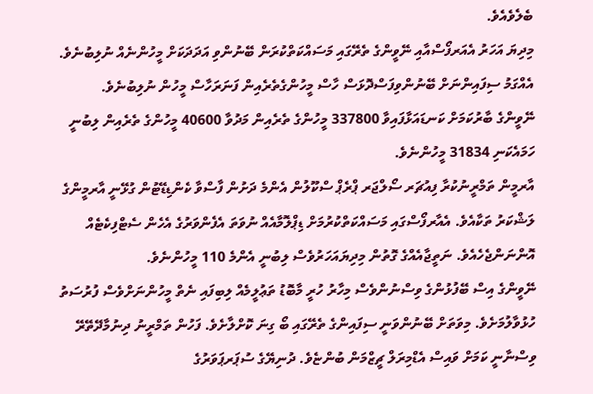ބެލެވެއެވެ.
މިދިޔަ އަހަރު އެއަރފޯސްއާއި ނޭވީންގެ ތެރޭގައި މަސައްކަތްކުރަން ބޭނުންވި އަދަދަކަށް މީހުންނެއް ނުލިބުނެވެ. އެއްގަމު ސިފައިންނަށް ބޭނުންވިފަސްދޮޅަސް ހާސް މީހުންގެތެރެއިން ފަނަރަހާސް މީހުން ނުލިބުނެވެ.
ނޭވީންގެ ބާރުކަމަށް ކަނޑައަޅާފައިވާ 337800 މީހުންގެ ތެރެއިން މަދުވާ 40600 މީހުންގެ ތެރެއިން ލިބުނީ ހަމައެކަނި 31834 މީހުންނެވެ.
އާރމީން ތަމްރީނުކުރާ ފިއުޗަރ ސޯލްޖަރ ޕްރެޕް ސްކޫލުން އެންމެ ދަށުން ފާސްވާ ކެންޑިޑޭޓުން ގުޅޭނީ އާރމީންގެ ލަޝްކަރު ތަކާއެވެ. އެއާރފޯސްގައި މަސައްކަތްކުރުމަށް ޑިޕްލޮމާއެއް ނުވަތަ އެފެންވަރުގެ އެހެން ސެޓްފިކެޓެއް އޮންނަންޖެހެއެވެ. ނަތީޖާއެއްގެ ގޮތުން މިދިޔައަހަރުވެސް ލިބުނީ އެންމެ 110 މީހުންނެވެ.
ނޭވީންގެ އިސް ބޭފުޅުންގެ ވިސްނުންވެސް މިހާރު ހުރީ މާބޮޑު ތަޢުލީމެއް ލިބިފައި ނެތް މީހުންނަށްވެސް ފުރުސަތު ހުޅުވާލުމަށެވެ. މިވަތަށް ބޭނުންވަނީ ސިފައިންގެ ތެރޭގައި ބޯ ގިނަ ކޮށްލާށެވެ. ފަހުން ތަމްރީނު ދިނުމާދޭތޭރޭ ވިސްނާނީ ކަމަށް ވައިސް އެޑްމިރަލް ޗީޒްމަން ބުންޏެވެ. ދުނިޔޭގެ ސުޕަރޕަވަރުގެ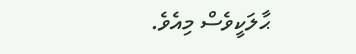ޙާލަކީވެސް މިއެވެ.